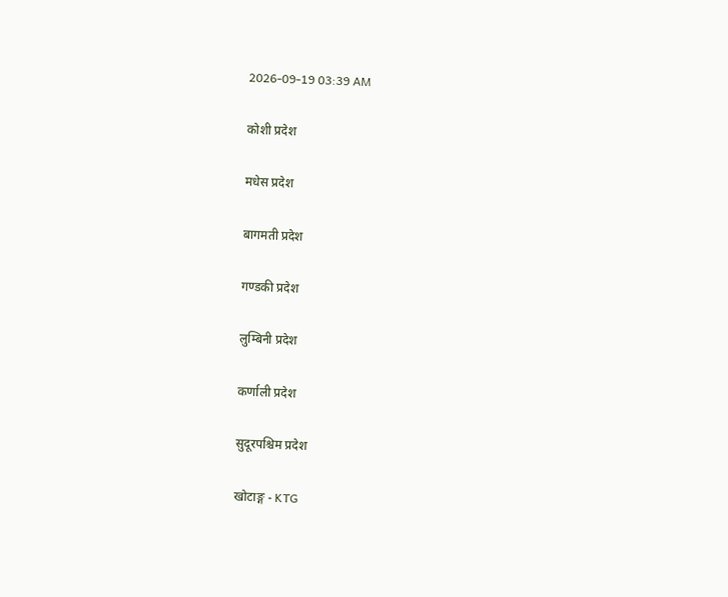2026-09-19 03:39 AM

कोशी प्रदेश

मधेस प्रदेश

बागमती प्रदेश

गण्डकी प्रदेश

लुम्बिनी प्रदेश

कर्णाली प्रदेश

सुदूरपश्चिम प्रदेश

खोटाङ्ग - KTG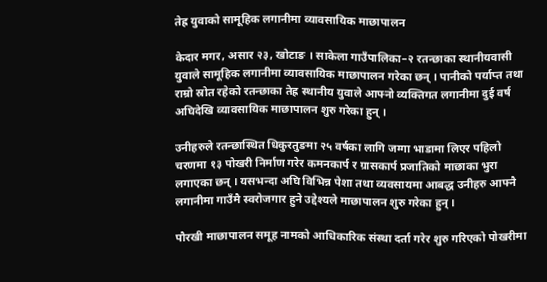तेह्र युवाको सामूहिक लगानीमा व्यावसायिक माछापालन

केदार मगर, असार २३, खोटाङ । साकेला गाउँपालिका–२ रतन्छाका स्थानीयवासी युवाले सामूहिक लगानीमा व्यावसायिक माछापालन गरेका छन् । पानीको पर्याप्त तथा राम्रो स्रोत रहेको रतन्छाका तेह्र स्थानीय युवाले आफ्नो व्यक्तिगत लगानीमा दुई वर्ष अघिदेखि व्यावसायिक माछापालन शुरु गरेका हुन् ।

उनीहरुले रतन्छास्थित धिकुरतुङमा २५ वर्षका लागि जग्गा भाडामा लिएर पहिलो चरणमा १३ पोखरी निर्माण गरेर कमनकार्प र ग्रासकार्प प्रजातिको माछाका भुरा लगाएका छन् । यसभन्दा अघि विभिन्न पेशा तथा व्यवसायमा आबद्ध उनीहरु आफ्नै लगानीमा गाउँमै स्वरोजगार हुने उद्देश्यले माछापालन शुरु गरेका हुन् ।

पौरखी माछापालन समूह नामको आधिकारिक संस्था दर्ता गरेर शुरु गरिएको पोखरीमा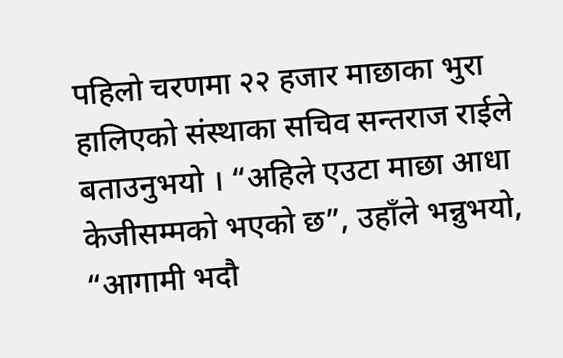पहिलो चरणमा २२ हजार माछाका भुरा हालिएको संस्थाका सचिव सन्तराज राईले बताउनुभयो । “अहिले एउटा माछा आधा केजीसम्मको भएको छ”, उहाँले भन्नुभयो, “आगामी भदौ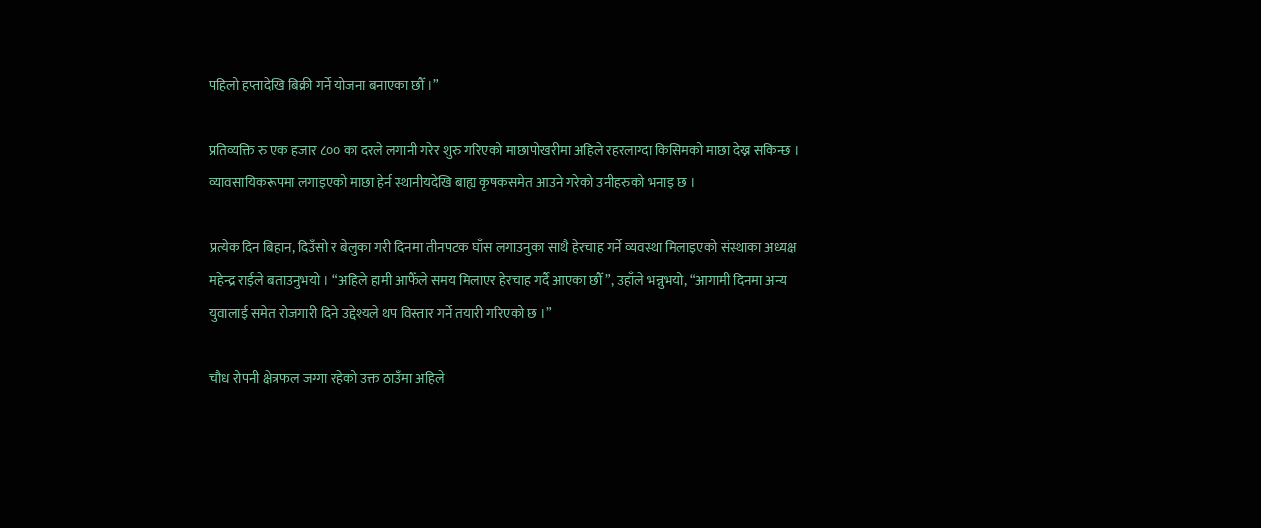पहिलो हप्तादेखि बिक्री गर्ने योजना बनाएका छौँ ।”

प्रतिव्यक्ति रु एक हजार ८०० का दरले लगानी गरेर शुरु गरिएको माछापोखरीमा अहिले रहरलाग्दा किसिमको माछा देख्न सकिन्छ । व्यावसायिकरूपमा लगाइएको माछा हेर्न स्थानीयदेखि बाह्य कृषकसमेत आउने गरेको उनीहरुको भनाइ छ ।

प्रत्येक दिन बिहान, दिउँसो र बेलुका गरी दिनमा तीनपटक घाँस लगाउनुका साथै हेरचाह गर्ने व्यवस्था मिलाइएको संस्थाका अध्यक्ष महेन्द्र राईले बताउनुभयो । “अहिले हामी आफैँले समय मिलाएर हेरचाह गर्दै आएका छौँ”, उहाँले भन्नुभयो, “आगामी दिनमा अन्य युवालाई समेत रोजगारी दिने उद्देश्यले थप विस्तार गर्ने तयारी गरिएको छ ।”

चौध रोपनी क्षेत्रफल जग्गा रहेको उक्त ठाउँमा अहिले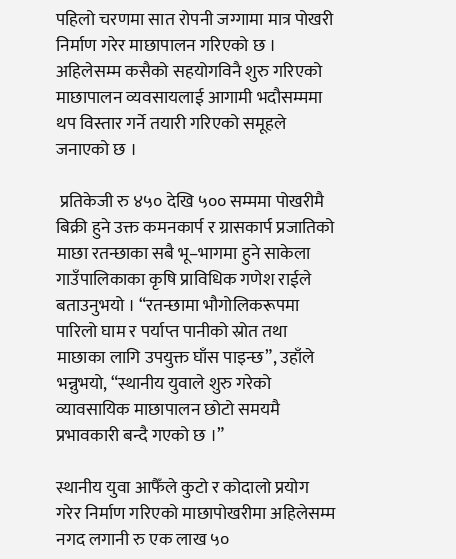पहिलो चरणमा सात रोपनी जग्गामा मात्र पोखरी निर्माण गरेर माछापालन गरिएको छ । अहिलेसम्म कसैको सहयोगविनै शुरु गरिएको माछापालन व्यवसायलाई आगामी भदौसम्ममा थप विस्तार गर्ने तयारी गरिएको समूहले जनाएको छ ।

 प्रतिकेजी रु ४५० देखि ५०० सम्ममा पोखरीमै बिक्री हुने उक्त कमनकार्प र ग्रासकार्प प्रजातिको माछा रतन्छाका सबै भू–भागमा हुने साकेला गाउँपालिकाका कृषि प्राविधिक गणेश राईले बताउनुभयो । “रतन्छामा भौगोलिकरूपमा पारिलो घाम र पर्याप्त पानीको स्रोत तथा माछाका लागि उपयुक्त घाँस पाइन्छ”, उहाँले भन्नुभयो, “स्थानीय युवाले शुरु गरेको व्यावसायिक माछापालन छोटो समयमै प्रभावकारी बन्दै गएको छ ।”

स्थानीय युवा आफैँले कुटो र कोदालो प्रयोग गरेर निर्माण गरिएको माछापोखरीमा अहिलेसम्म नगद लगानी रु एक लाख ५०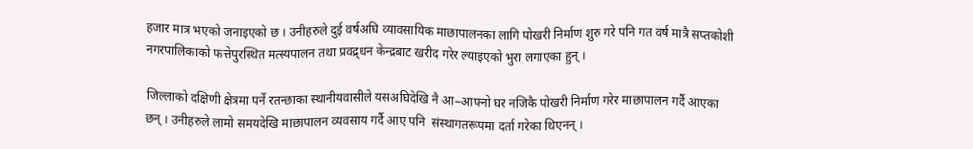हजार मात्र भएको जनाइएको छ । उनीहरुले दुई वर्षअघि व्यावसायिक माछापालनका लागि पोखरी निर्माण शुरु गरे पनि गत वर्ष मात्रै सप्तकोशी नगरपालिकाको फत्तेपुरस्थित मत्स्यपालन तथा प्रवद्र्धन केन्द्रबाट खरीद गरेर ल्याइएको भुरा लगाएका हुन् ।

जिल्लाको दक्षिणी क्षेत्रमा पर्ने रतन्छाका स्थानीयवासीले यसअघिदेखि नै आ–आफ्नो घर नजिकै पोखरी निर्माण गरेर माछापालन गर्दै आएका छन् । उनीहरुले लामो समयदेखि माछापालन व्यवसाय गर्दै आए पनि  संस्थागतरूपमा दर्ता गरेका थिएनन् ।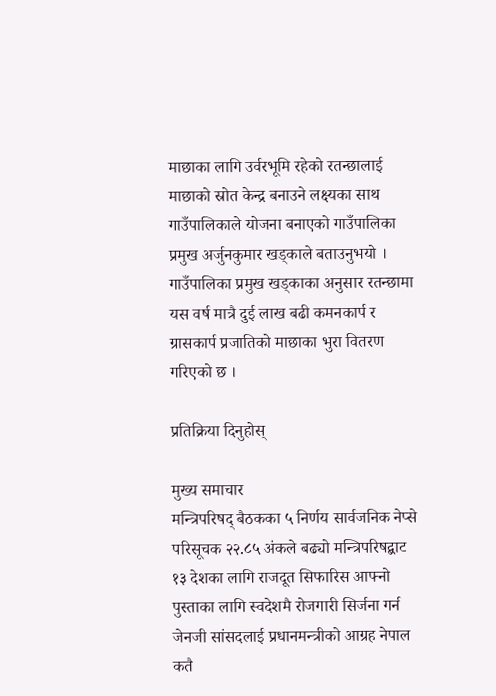माछाका लागि उर्वरभूमि रहेको रतन्छालाई माछाको स्रोत केन्द्र बनाउने लक्ष्यका साथ गाउँपालिकाले योजना बनाएको गाउँपालिका प्रमुख अर्जुनकुमार खड्काले बताउनुभयो । गाउँपालिका प्रमुख खड्काका अनुसार रतन्छामा यस वर्ष मात्रै दुई लाख बढी कमनकार्प र ग्रासकार्प प्रजातिको माछाका भुरा वितरण गरिएको छ ।

प्रतिक्रिया दिनुहोस्

मुख्य समाचार
मन्त्रिपरिषद् बैठकका ५ निर्णय सार्वजनिक नेप्से परिसूचक २२.८५ अंकले बढ्यो मन्त्रिपरिषद्बाट १३ देशका लागि राजदूत सिफारिस आफ्नो पुस्ताका लागि स्वदेशमै रोजगारी सिर्जना गर्न जेनजी सांसदलाई प्रधानमन्त्रीको आग्रह नेपाल कतै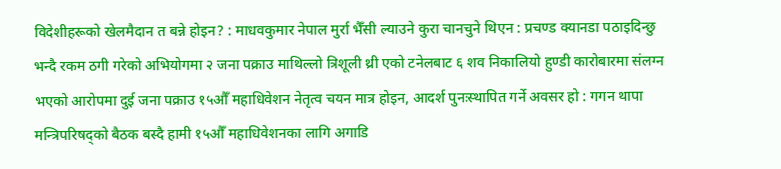विदेशीहरूको खेलमैदान त बन्ने होइन? : माधवकुमार नेपाल मुर्रा भैँसी ल्याउने कुरा चानचुने थिएन : प्रचण्ड क्यानडा पठाइदिन्छु भन्दै रकम ठगी गरेको अभियोगमा २ जना पक्राउ माथिल्लो त्रिशूली थ्री एको टनेलबाट ६ शव निकालियो हुण्डी कारोबारमा संलग्न भएको आरोपमा दुई जना पक्राउ १५औँ महाधिवेशन नेतृत्व चयन मात्र होइन, आदर्श पुनःस्थापित गर्ने अवसर हो : गगन थापा मन्त्रिपरिषद्को बैठक बस्दै हामी १५औँ महाधिवेशनका लागि अगाडि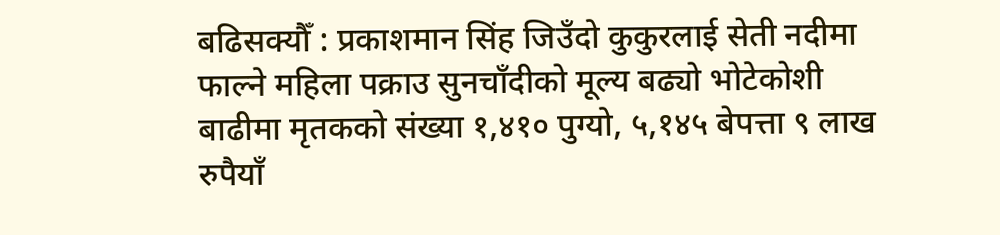बढिसक्यौँ : प्रकाशमान सिंह जिउँदो कुकुरलाई सेती नदीमा फाल्ने महिला पक्राउ सुनचाँदीको मूल्य बढ्यो भोटेकोशी बाढीमा मृतकको संख्या १,४१० पुग्यो, ५,१४५ बेपत्ता ९ लाख रुपैयाँ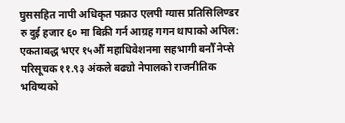घुससहित नापी अधिकृत पक्राउ एलपी ग्यास प्रतिसिलिण्डर रु दुई हजार ६० मा बिक्री गर्न आग्रह गगन थापाको अपिल: एकताबद्ध भएर १५औँ महाधिवेशनमा सहभागी बनौँ नेप्से परिसूचक ११.९३ अंकले बढ्यो नेपालको राजनीतिक भविष्यको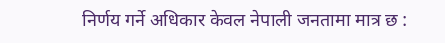निर्णय गर्ने अधिकार केवल नेपाली जनतामा मात्र छ :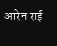आरेन राई